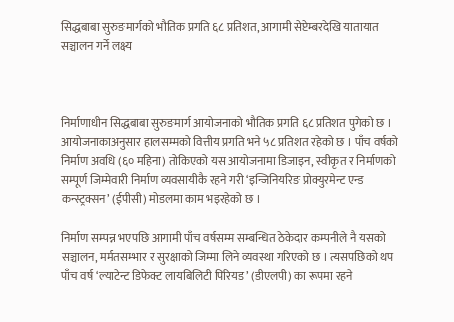सिद्धबाबा सुरुङमार्गको भौतिक प्रगति ६८ प्रतिशत, आगामी सेप्टेम्बरदेखि यातायात सञ्चालन गर्ने लक्ष्य



निर्माणाधीन सिद्धबाबा सुरुङमार्ग आयोजनाको भौतिक प्रगति ६८ प्रतिशत पुगेको छ ।  आयोजनाकाअनुसार हालसम्मको वित्तीय प्रगति भने ५८ प्रतिशत रहेको छ । पाँच वर्षको निर्माण अवधि (६० महिना) तोकिएको यस आयोजनामा डिजाइन, स्वीकृत र निर्माणको सम्पूर्ण जिम्मेवारी निर्माण व्यवसायीकै रहने गरी ‘इन्जिनियरिङ प्रोक्युरमेन्ट एन्ड कन्स्ट्रक्सन’ (ईपीसी) मोडलमा काम भइरहेको छ ।

निर्माण सम्पन्न भएपछि आगामी पाँच वर्षसम्म सम्बन्धित ठेकेदार कम्पनीले नै यसको सञ्चालन, मर्मतसम्भार र सुरक्षाको जिम्मा लिने व्यवस्था गरिएको छ । त्यसपछिको थप पाँच वर्ष ‘ल्याटेन्ट डिफेक्ट लायबिलिटी पिरियड’ (डीएलपी) का रूपमा रहने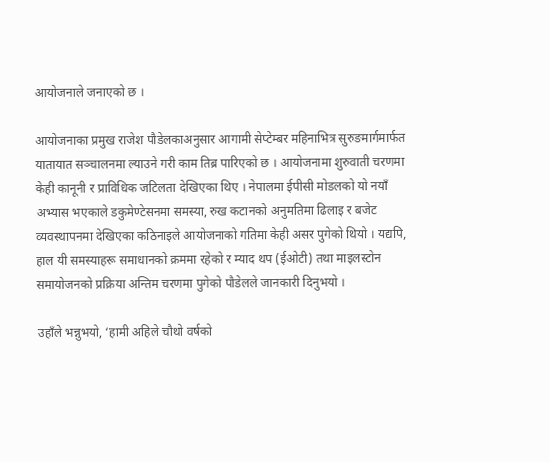आयोजनाले जनाएको छ ।

आयोजनाका प्रमुख राजेश पौडेलकाअनुसार आगामी सेप्टेम्बर महिनाभित्र सुरुङमार्गमार्फत यातायात सञ्चालनमा ल्याउने गरी काम तिब्र पारिएको छ । आयोजनामा शुरुवाती चरणमा केही कानूनी र प्राविधिक जटिलता देखिएका थिए । नेपालमा ईपीसी मोडलको यो नयाँ अभ्यास भएकाले डकुमेण्टेसनमा समस्या, रुख कटानको अनुमतिमा ढिलाइ र बजेट व्यवस्थापनमा देखिएका कठिनाइले आयोजनाको गतिमा केही असर पुगेको थियो । यद्यपि, हाल यी समस्याहरू समाधानको क्रममा रहेको र म्याद थप (ईओटी) तथा माइलस्टोन समायोजनको प्रक्रिया अन्तिम चरणमा पुगेको पौडेलले जानकारी दिनुभयो ।

उहाँले भन्नुभयो, ‘हामी अहिले चौथो वर्षको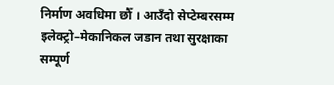निर्माण अवधिमा छौँ । आउँदो सेप्टेम्बरसम्म इलेक्ट्रो–मेकानिकल जडान तथा सुरक्षाका सम्पूर्ण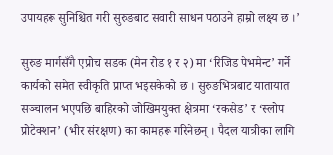उपायहरू सुनिश्चित गरी सुरुङबाट सवारी साधन पठाउने हाम्रो लक्ष्य छ ।’

सुरुङ मार्गसँगै एप्रोच सडक (मेन रोड १ र २) मा ‘रिजिड पेभमेन्ट’ गर्ने कार्यको समेत स्वीकृति प्राप्त भइसकेको छ । सुरुङभित्रबाट यातायात सञ्चालन भएपछि बाहिरको जोखिमयुक्त क्षेत्रमा ‘रकसेड’ र ‘स्लोप प्रोटेक्शन’ (भीर संरक्षण) का कामहरू गरिनेछन् । पैदल यात्रीका लागि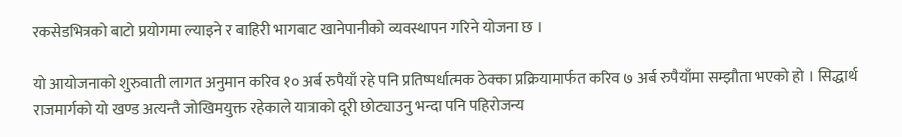रकसेडभित्रको बाटो प्रयोगमा ल्याइने र बाहिरी भागबाट खानेपानीको व्यवस्थापन गरिने योजना छ ।

यो आयोजनाको शुरुवाती लागत अनुमान करिव १० अर्ब रुपैयाँ रहे पनि प्रतिष्पर्धात्मक ठेक्का प्रक्रियामार्फत करिव ७ अर्ब रुपैयाँमा सम्झौता भएको हो । सिद्धार्थ राजमार्गको यो खण्ड अत्यन्तै जोखिमयुक्त रहेकाले यात्राको दूरी छोट्याउनु भन्दा पनि पहिरोजन्य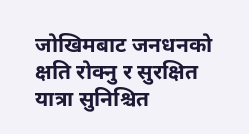जोखिमबाट जनधनको क्षति रोक्नु र सुरक्षित यात्रा सुनिश्चित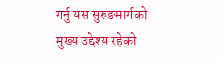गर्नु यस सुरुङमार्गको मुख्य उद्देश्य रहेको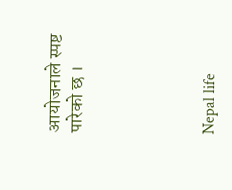आयोजनाले स्पष्ट पारेको छ ।





Nepal life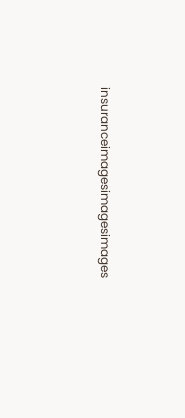insuranceimagesimagesimages